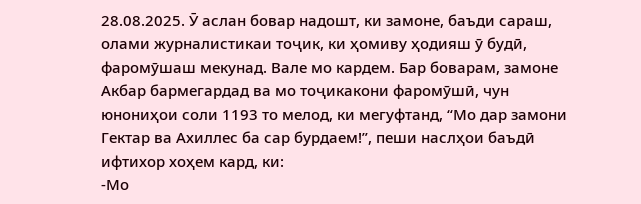28.08.2025. Ӯ аслан бовар надошт, ки замоне, баъди сараш, олами журналистикаи тоҷик, ки ҳомиву ҳодияш ӯ будӣ, фаромӯшаш мекунад. Вале мо кардем. Бар боварам, замоне Акбар бармегардад ва мо тоҷикакони фаромӯшӣ, чун юнониҳои соли 1193 то мелод, ки мегуфтанд, “Мо дар замони Гектар ва Ахиллес ба сар бурдаем!”, пеши наслҳои баъдӣ ифтихор хоҳем кард, ки:
-Мо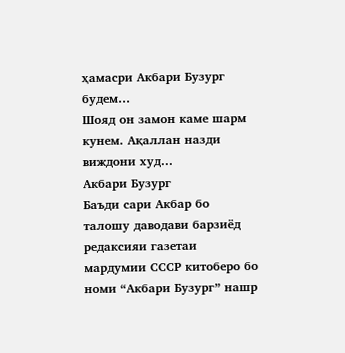ҳамасри Акбари Бузург будем…
Шояд он замон каме шарм кунем. Ақаллан назди виждони худ…
Акбари Бузург
Баъди сари Акбар бо талошу даводави барзиёд редаксияи газетаи мардумии СССР китоберо бо номи “Акбари Бузург” нашр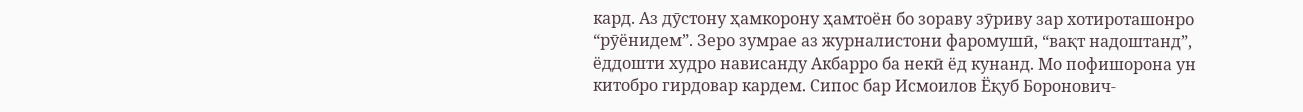кард. Аз дӯстону ҳамкорону ҳамтоён бо зораву зӯриву зар хотироташонро “рӯёнидем”. Зеро зумрае аз журналистони фаромушӣ, “вақт надоштанд”, ёддошти худро нависанду Акбарро ба некӣ ёд кунанд. Мо пофишорона ун китобро гирдовар кардем. Сипос бар Исмоилов Ёқуб Боронович-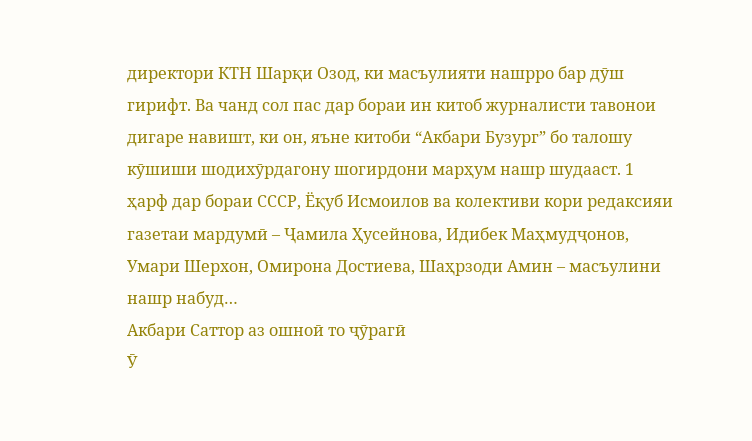директори КТН Шарқи Озод, ки масъулияти нашрро бар дӯш гирифт. Ва чанд сол пас дар бораи ин китоб журналисти тавонои дигаре навишт, ки он, яъне китоби “Акбари Бузург” бо талошу кӯшиши шодихӯрдагону шогирдони марҳум нашр шудааст. 1 ҳарф дар бораи СССР, Ёқуб Исмоилов ва колективи кори редаксияи газетаи мардумӣ – Ҷамила Ҳусейнова, Идибек Маҳмудҷонов, Умари Шерхон, Омирона Достиева, Шаҳрзоди Амин – масъулини нашр набуд…
Акбари Саттор аз ошноӣ то ҷӯрагӣ
Ӯ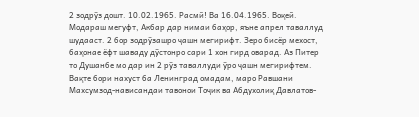2 зодрӯз дошт. 10.02.1965. Расмӣ! Ва 16.04.1965. Воқеӣ. Модараш мегуфт, Акбар дар нимаи баҳор, яъне апрел таваллуд шудааст. 2 бор зодрӯзашро ҷашн мегирифт. Зеро бисёр мехост, баҳонае ёфт шаваду дӯстонро сари 1 хон гирд оварад. Аз Питер то Душанбе мо дар ин 2 рӯз таваллуди ӯро ҷашн мегирифтем. Вақте бори нахуст ба Ленинград омадам, маро Равшани Махсумзод-нависандаи тавонои Тоҷик ва Абдухолиқ Давлатов-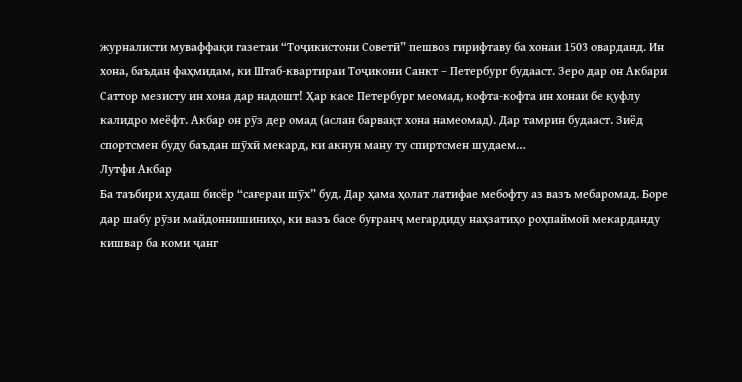журналисти муваффақи газетаи “Тоҷикистони Советӣ” пешвоз гирифтаву ба хонаи 1503 оварданд. Ин хона, баъдан фаҳмидам, ки Штаб-квартираи Тоҷикони Санкт – Петербург будааст. Зеро дар он Акбари Саттор мезисту ин хона дар надошт! Ҳар касе Петербург меомад, кофта-кофта ин хонаи бе қуфлу калидро меёфт. Акбар он рӯз дер омад (аслан барвақт хона намеомад). Дар тамрин будааст. Зиёд спортсмен буду баъдан шӯхӣ мекард, ки акнун ману ту спиртсмен шудаем…
Лутфи Акбар
Ба таъбири худаш бисёр “сағераи шӯх” буд. Дар ҳама ҳолат латифае мебофту аз вазъ мебаромад. Боре дар шабу рӯзи майдоннишиниҳо, ки вазъ басе буғранҷ мегардиду наҳзатиҳо роҳпаймоӣ мекарданду кишвар ба коми ҷанг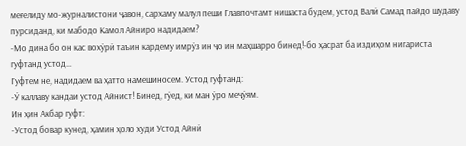меғелиду мо-журналистони ҷавон, сархаму малул пеши Главпочтамт нишаста будем, устод Валӣ Самад пайдо шудаву пурсиданд, ки мабодо Камол Айниро надидаем?
-Мо дина бо он кас вохӯрӣ таъин кардему имрӯз ин ҷо ин маҳшарро бинед!-бо ҳасрат ба издиҳом нигариста гуфтанд устод…
Гуфтем не, надидаем ва ҳатто намешиносем. Устод гуфтанд:
-Ӯ каллаву кандаи устод Айнист! Бинед, гӯед, ки ман ӯро меҷӯям.
Ин ҳин Акбар гуфт:
-Устод бовар кунед, ҳамин ҳоло худи Устод Айнӣ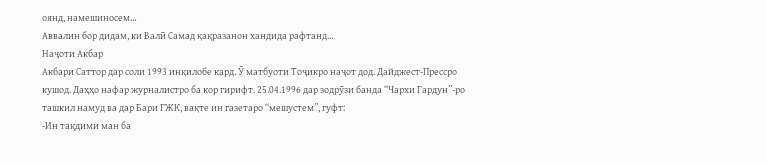оянд, намешиносем…
Аввалин бор дидам, ки Валӣ Самад қақразанон хандида рафтанд…
Наҷоти Акбар
Акбари Саттор дар соли 1993 инқилобе кард. Ӯ матбуоти Тоҷикро наҷот дод. Дайджест-Прессро кушод. Даҳҳо нафар журналистро ба кор гирифт. 25.04.1996 дар зодрӯзи банда “Чархи Гардун”-ро ташкил намуд ва дар Бари ГЖК, вақте ин газетаро “мешустем”, гуфт:
-Ин тақдими ман ба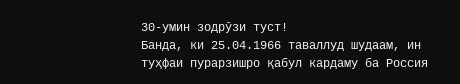30-умин зодрӯзи туст!
Банда, ки 25.04.1966 таваллуд шудаам, ин туҳфаи пурарзишро қабул кардаму ба Россия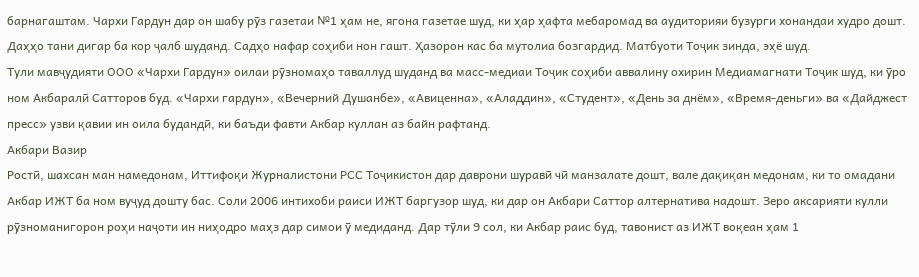барнагаштам. Чархи Гардун дар он шабу рӯз газетаи №1 ҳам не, ягона газетае шуд, ки ҳар ҳафта мебаромад ва аудиторияи бузурги хонандаи худро дошт. Даҳҳо тани дигар ба кор ҷалб шуданд. Садҳо нафар соҳиби нон гашт. Ҳазорон кас ба мутолиа бозгардид. Матбуоти Тоҷик зинда, эҳё шуд.
Тули мавҷудияти ООО «Чархи Гардун» оилаи рӯзномаҳо таваллуд шуданд ва масс-медиаи Тоҷик соҳиби аввалину охирин Медиамагнати Тоҷик шуд, ки ӯро ном Акбаралӣ Сатторов буд. «Чархи гардун», «Вечерний Душанбе», «Авиценна», «Аладдин», «Студент», «День за днём», «Время-деньги» ва «Дайджест пресс» узви қавии ин оила будандӣ, ки баъди фавти Акбар куллан аз байн рафтанд.
Акбари Вазир
Ростӣ, шахсан ман намедонам, Иттифоқи Журналистони РСС Тоҷикистон дар даврони шуравӣ чӣ манзалате дошт, вале дақиқан медонам, ки то омадани Акбар ИЖТ ба ном вуҷуд дошту бас. Соли 2006 интихоби раиси ИЖТ баргузор шуд, ки дар он Акбари Саттор алтернатива надошт. Зеро аксарияти кулли рӯзноманигорон роҳи наҷоти ин ниҳодро маҳз дар симои ӯ медиданд. Дар тӯли 9 сол, ки Акбар раис буд, тавонист аз ИЖТ воқеан ҳам 1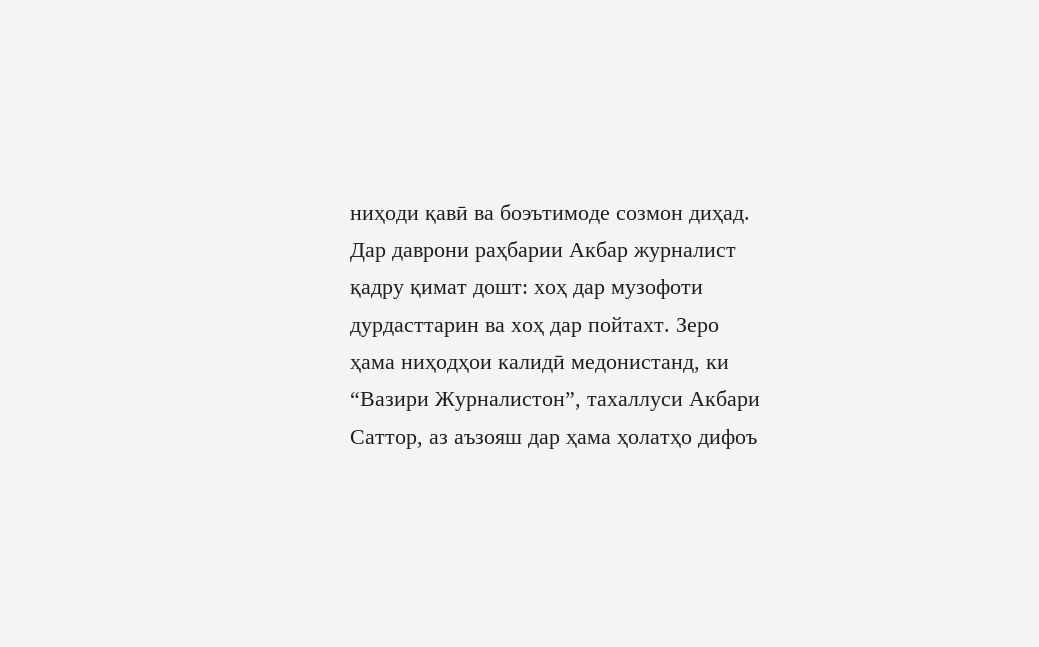ниҳоди қавӣ ва боэътимоде созмон диҳад. Дар даврони раҳбарии Акбар журналист қадру қимат дошт: хоҳ дар музофоти дурдасттарин ва хоҳ дар пойтахт. Зеро ҳама ниҳодҳои калидӣ медонистанд, ки “Вазири Журналистон”, тахаллуси Акбари Саттор, аз аъзояш дар ҳама ҳолатҳо дифоъ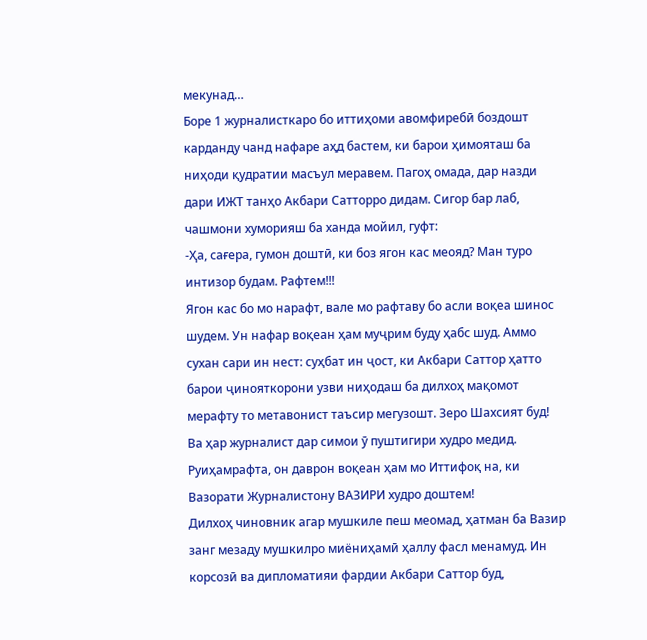мекунад…
Боре 1 журналисткаро бо иттиҳоми авомфиребӣ боздошт карданду чанд нафаре аҳд бастем, ки барои ҳимояташ ба ниҳоди қудратии масъул меравем. Пагоҳ омада, дар назди дари ИЖТ танҳо Акбари Сатторро дидам. Сигор бар лаб, чашмони хуморияш ба ханда мойил, гуфт:
-Ҳа, сағера, гумон доштӣ, ки боз ягон кас меояд? Ман туро интизор будам. Рафтем!!!
Ягон кас бо мо нарафт, вале мо рафтаву бо асли воқеа шинос шудем. Ун нафар воқеан ҳам муҷрим буду ҳабс шуд. Аммо сухан сари ин нест: суҳбат ин ҷост, ки Акбари Саттор ҳатто барои ҷинояткорони узви ниҳодаш ба дилхоҳ мақомот мерафту то метавонист таъсир мегузошт. Зеро Шахсият буд! Ва ҳар журналист дар симои ӯ пуштигири худро медид. Руиҳамрафта, он даврон воқеан ҳам мо Иттифоқ на, ки Вазорати Журналистону ВАЗИРИ худро доштем!
Дилхоҳ чиновник агар мушкиле пеш меомад, ҳатман ба Вазир занг мезаду мушкилро миёниҳамӣ ҳаллу фасл менамуд. Ин корсозӣ ва дипломатияи фардии Акбари Саттор буд,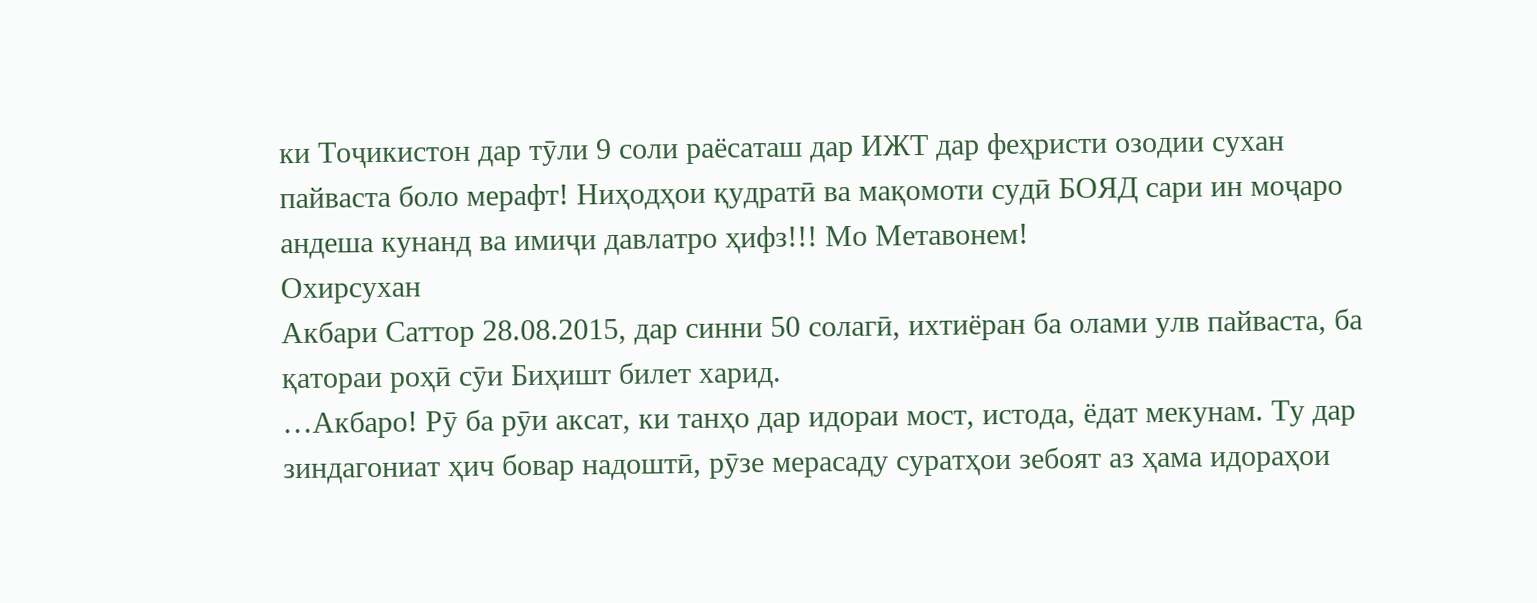ки Тоҷикистон дар тӯли 9 соли раёсаташ дар ИЖТ дар феҳристи озодии сухан пайваста боло мерафт! Ниҳодҳои қудратӣ ва мақомоти судӣ БОЯД сари ин моҷаро андеша кунанд ва имиҷи давлатро ҳифз!!! Мо Метавонем!
Охирсухан
Акбари Саттор 28.08.2015, дар синни 50 солагӣ, ихтиёран ба олами улв пайваста, ба қатораи роҳӣ сӯи Биҳишт билет харид.
…Акбаро! Рӯ ба рӯи аксат, ки танҳо дар идораи мост, истода, ёдат мекунам. Ту дар зиндагониат ҳич бовар надоштӣ, рӯзе мерасаду суратҳои зебоят аз ҳама идораҳои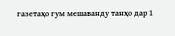газетаҳо гум мешаванду танҳо дар 1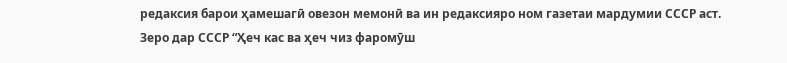редаксия барои ҳамешагӣ овезон мемонӣ ва ин редаксияро ном газетаи мардумии СССР аст. Зеро дар СССР “Ҳеч кас ва ҳеч чиз фаромӯш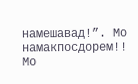намешавад!”. Мо намакпосдорем!! Мо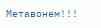Метавонем!!!